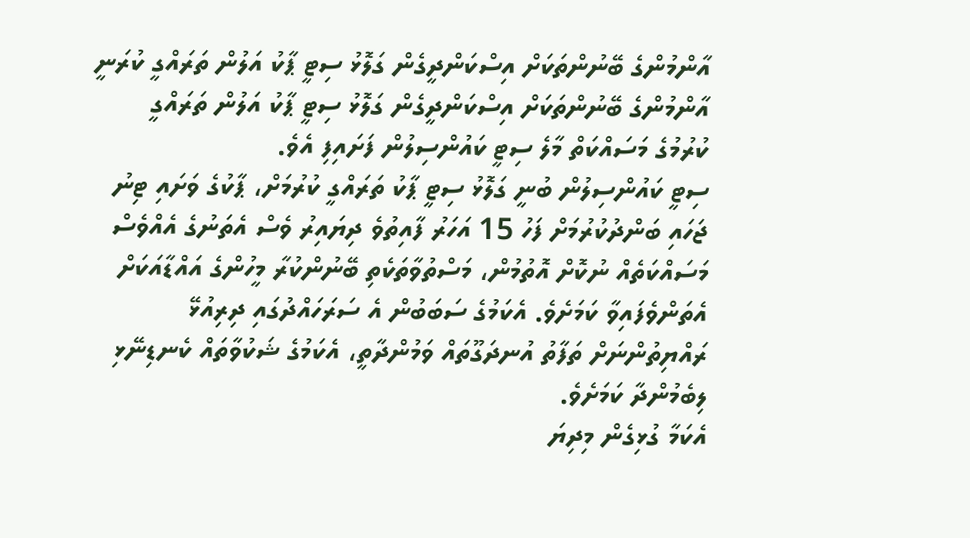އާންމުންގެ ބޭނުންތަކަށް އިސްކަންދީގެން ގަލޮޅު ސިޓީ ޕާކު އަލުން ތަރައްގީ ކުރަނީ
އާންމުންގެ ބޭނުންތަކަށް އިސްކަންދީގެން ގަލޮޅު ސިޓީ ޕާކު އަލުން ތަރައްގީ ކުރުމުގެ މަސައްކަތް މާލެ ސިޓީ ކައުންސިލުން ފަށައިފި އެވެ.
ސިޓީ ކައުންސިލުން ބުނީ ގަލޮޅު ސިޓީ ޕާކު ތަރައްގީ ކުރުމަށް، ޕާކުގެ ވަށައި ޓިނު ޖަހައި ބަންދުކުރުމަށް ފަހު 15 އަހަރު ފާއިތުވެ ދިޔައިރު ވެސް އެތަނުގެ އެއްވެސް މަސައްކަތެއް ނުކޮށް އޮތުމުން، މަސްތުވާތަކެތި ބޭނުންކުރާ މީހުންގެ އައްޑާއަކަށް އެތަންވެފައިވާ ކަމަށެވެ. އެކަމުގެ ސަބަބުން އެ ސަރަހައްދުގައި ދިރިއުޅޭ ރައްޔިތުންނަށް ތަފާތު އުނދަގޫތައް ވަމުންދާތީ، އެކަމުގެ ޝަކުވާތައް ކެނޑިނޭޅި ލިބެމުންދާ ކަމަށެވެ.
އެކަމާ ގުޅިގެން މިދިޔަ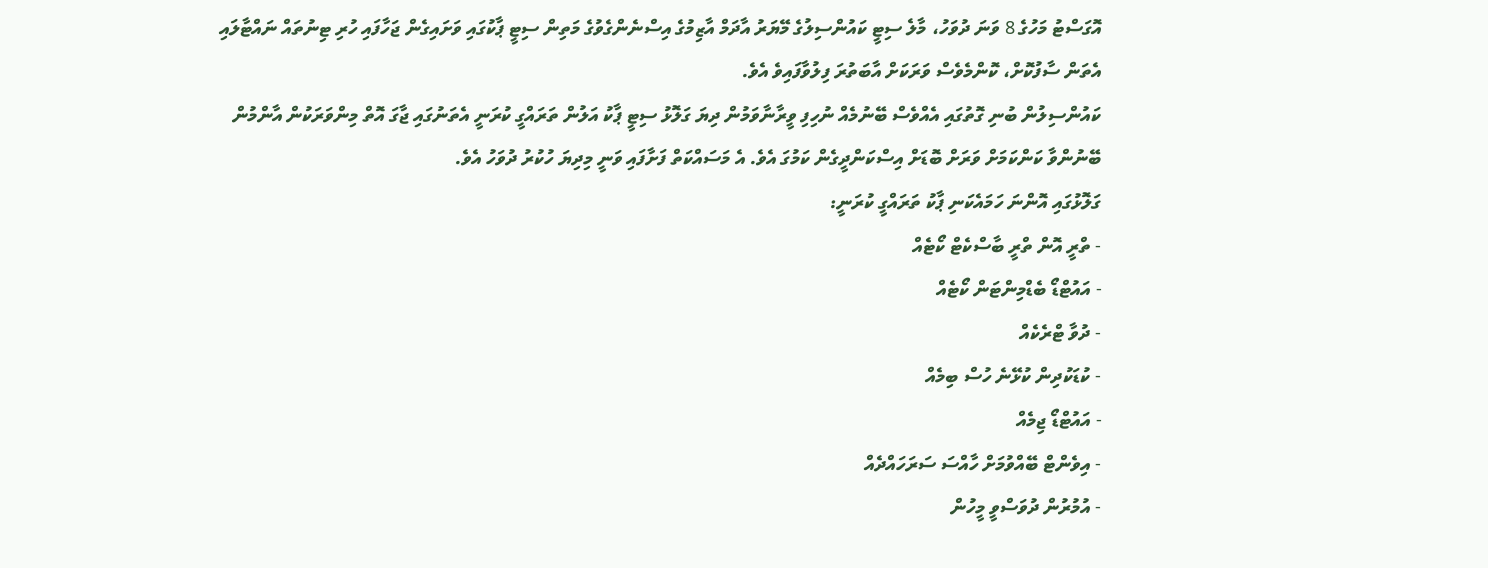އޮގަސްޓު މަހުގެ 8 ވަނަ ދުވަހު، މާލެ ސިޓީ ކައުންސިލުގެ މޭޔަރު އާދަމް އާޒިމުގެ އިސްނެންގެވުގެ މަތިން ސިޓީ ޕާކުގައި ވަށައިގެން ޖަހާފައި ހުރި ޓިނުތައް ނައްޓާލައި އެތަން ސާފުކޮށް، ކޮންމެވެސް ވަރަކަށް އާބަތުރަ ފިލުވާފައިވެ އެވެ.
ކައުންސިލުން ބުނި ގޮތުގައި އެއްވެސް ބޭނުމެއް ނުހިފި ވީރާނާވަމުން ދިޔަ ގަލޮޅު ސިޓީ ޕާކު އަލުން ތަރައްގީ ކުރަނީ އެތަނުގައި ޖާގަ އޮތް މިންވަރަކުން އާންމުން ބޭނުންވާ ކަންކަމަށް ވަރަށް ބޮޑަށް އިސްކަންދީގެން ކަމުގަ އެވެ. އެ މަސައްކަތް ފަށާފައި ވަނީ މިދިޔަ ހުކުރު ދުވަހު އެވެ.
ގަލޮޅުގައި އޮންނަ ހަމައެކަނި ޕާކު ތަރައްގީ ކުރަނީ:
- ތްރީ އޮން ތްރީ ބާސްކެޓް ކޯޓެއް
- އައުޓްޑޯ ބެޑްމިންޓަން ކޯޓެއް
- ދުވާ ޓްރެކެއް
- ކުޑަކުދިން ކުޅޭނެ ހުސް ބިމެއް
- އައުޓްޑޯ ޖިމެއް
- އިވެންޓް ބޭއްވުމަށް ހާއްސަ ސަރަހައްދެއް
- އުމުރުން ދުވަސްވީ މީހުން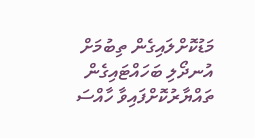މަޑުކޮށްލައިގެން ތިބުމަށް އުނދޯލި ބަހައްޓައިގެން ތައްޔާރުކޮށްފައިވާ ހާއްސަ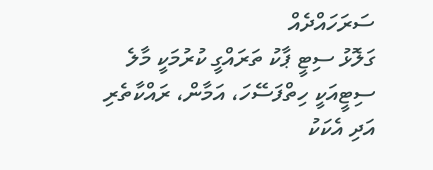ސަރަހައްދެއް
ގަލޮޅު ސިޓީ ޕާކު ތަރައްގީ ކުރުމަކީ މާލެ ސިޓީއަކީ ހިތްފަސޭހަ، އަމާން، ރައްކާތެރި އަދި އެކަކު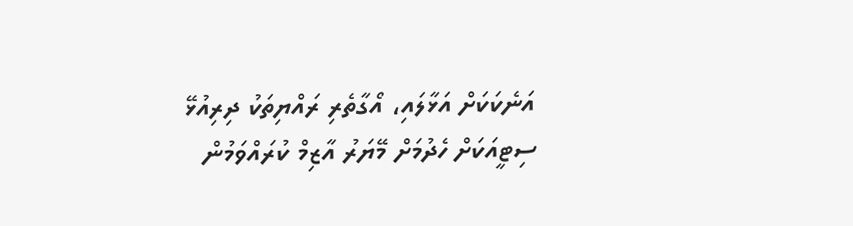އަނެކަކަށް އަޅާލައި، އޯގާތެރި ރައްޔިތަކު ދިރިއުޅޭ ސިޓީއަކަށް ހެދުމަށް މޭޔަރު އާޒިމް ކުރައްވަމުން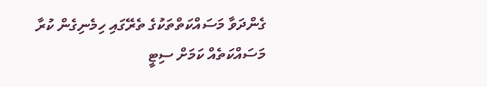ގެންދަވާ މަސައްކަތްތަކުގެ ތެރޭގައި ހިމެނިގެން ކުރާ މަސައްކަތެއް ކަމަށް ސިޓީ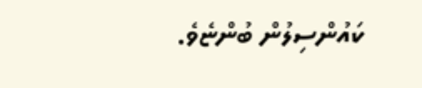ކައުންސިލުން ބުންޏެވެ.